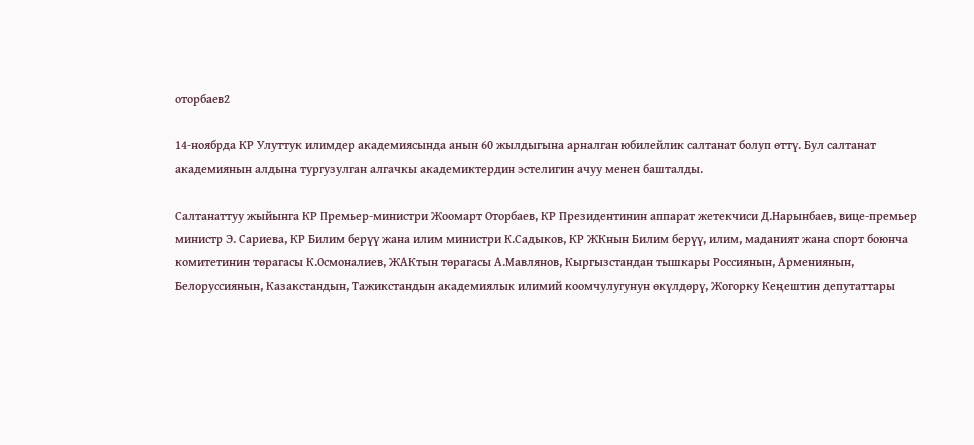оторбаев2

14-ноябрда КР Улуттук илимдер академиясында анын 60 жылдыгына арналган юбилейлик салтанат болуп өттү. Бул салтанат академиянын алдына тургузулган алгачкы академиктердин эстелигин ачуу менен башталды.

Салтанаттуу жыйынга КР Премьер-министри Жоомарт Оторбаев, КР Президентинин аппарат жетекчиси Д.Нарынбаев, вице-премьер министр Э. Сариева, КР Билим берүү жана илим министри К.Садыков, КР ЖКнын Билим берүү, илим, маданият жана спорт боюнча комитетинин төрагасы К.Осмоналиев, ЖАКтын төрагасы А.Мавлянов, Кыргызстандан тышкары Россиянын, Армениянын, Белоруссиянын, Казакстандын, Тажикстандын академиялык илимий коомчулугунун өкүлдөрү, Жогорку Кеңештин депутаттары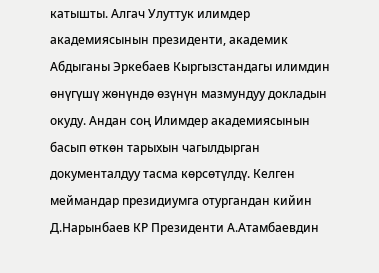катышты. Алгач Улуттук илимдер академиясынын президенти, академик Абдыганы Эркебаев Кыргызстандагы илимдин өнүгүшү жөнүндө өзүнүн мазмундуу докладын окуду. Андан соң Илимдер академиясынын басып өткөн тарыхын чагылдырган документалдуу тасма көрсөтүлдү. Келген меймандар президиумга отургандан кийин Д.Нарынбаев КР Президенти А.Атамбаевдин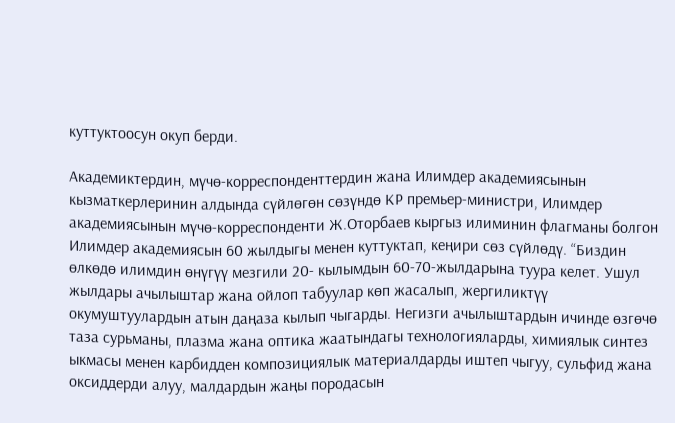куттуктоосун окуп берди.

Академиктердин, мүчө-корреспонденттердин жана Илимдер академиясынын кызматкерлеринин алдында сүйлөгөн сөзүндө КР премьер-министри, Илимдер академиясынын мүчө-корреспонденти Ж.Оторбаев кыргыз илиминин флагманы болгон Илимдер академиясын 60 жылдыгы менен куттуктап, кеңири сөз сүйлөдү. “Биздин өлкөдө илимдин өнүгүү мезгили 20- кылымдын 60-70-жылдарына туура келет. Ушул жылдары ачылыштар жана ойлоп табуулар көп жасалып, жергиликтүү окумуштуулардын атын даңаза кылып чыгарды. Негизги ачылыштардын ичинде өзгөчө таза сурьманы, плазма жана оптика жаатындагы технологияларды, химиялык синтез ыкмасы менен карбидден композициялык материалдарды иштеп чыгуу, сульфид жана оксиддерди алуу, малдардын жаңы породасын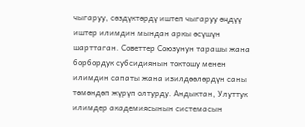чыгаруу, сөздүктөрдү иштеп чыгаруу өңдүү иштер илимдин мындан аркы өсүшүн шарттаган. Советтер Союзунун тарашы жана борбордук субсидиянын токтошу менен илимдин сапаты жана изилдөөлөрдүн саны төмөндөп жүрүп олтурду. Андыктан, Улуттук илимдер академиясынын системасын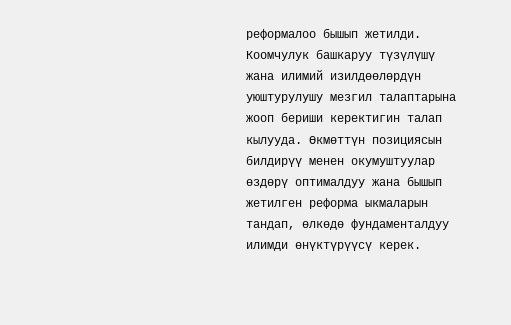реформалоо бышып жетилди. Коомчулук башкаруу түзүлүшү жана илимий изилдөөлөрдүн уюштурулушу мезгил талаптарына жооп бериши керектигин талап кылууда. Өкмөттүн позициясын билдирүү менен окумуштуулар өздөрү оптималдуу жана бышып жетилген реформа ыкмаларын тандап, өлкөдө фундаменталдуу илимди өнүктүрүүсү керек.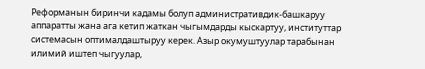Реформанын биринчи кадамы болуп административдик-башкаруу аппаратты жана ага кетип жаткан чыгымдарды кыскартуу, институттар системасын оптималдаштыруу керек. Азыр окумуштуулар тарабынан илимий иштеп чыгуулар,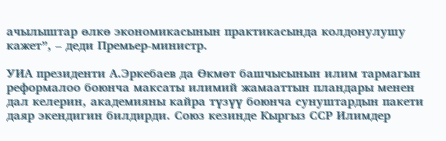ачылыштар өлкө экономикасынын практикасында колдонулушу кажет”, – деди Премьер-министр.

УИА президенти А.Эркебаев да Өкмөт башчысынын илим тармагын реформалоо боюнча максаты илимий жамааттын пландары менен дал келерин, академияны кайра түзүү боюнча сунуштардын пакети даяр экендигин билдирди. Союз кезинде Кыргыз ССР Илимдер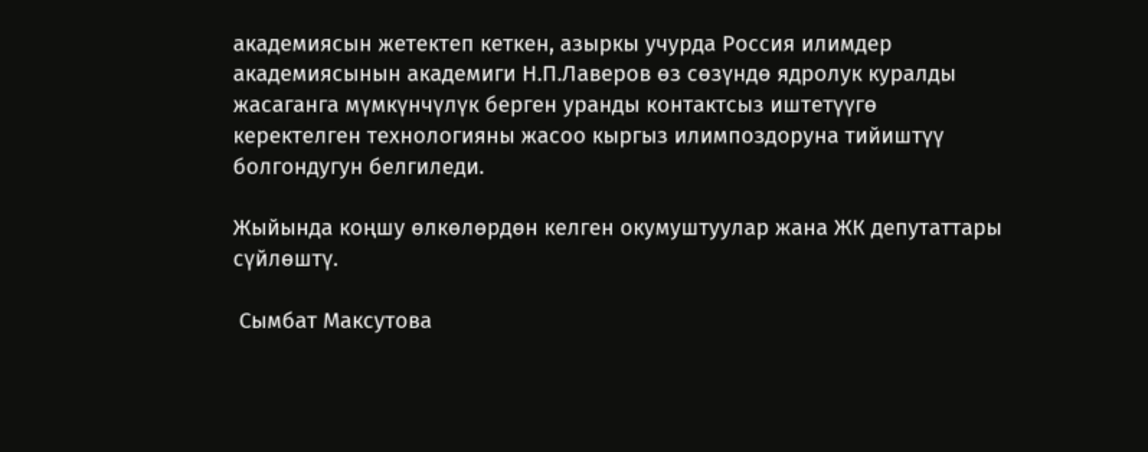академиясын жетектеп кеткен, азыркы учурда Россия илимдер академиясынын академиги Н.П.Лаверов өз сөзүндө ядролук куралды жасаганга мүмкүнчүлүк берген уранды контактсыз иштетүүгө керектелген технологияны жасоо кыргыз илимпоздоруна тийиштүү болгондугун белгиледи.

Жыйында коңшу өлкөлөрдөн келген окумуштуулар жана ЖК депутаттары сүйлөштү.

 Сымбат Максутова